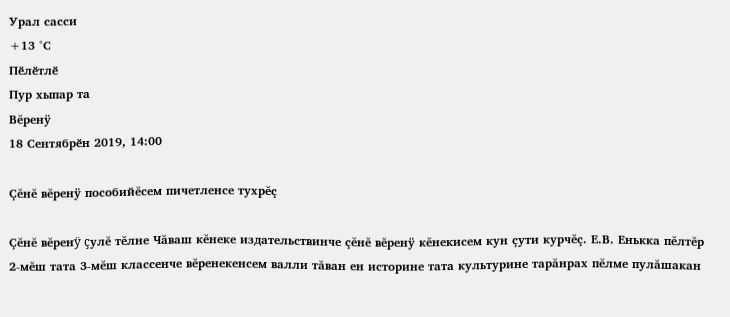Урал сасси
+13 °С
Пӗлӗтлӗ
Пур хыпар та
Вĕренÿ
18 Сентябрӗн 2019, 14:00

Çĕнĕ вĕренÿ пособийĕсем пичетленсе тухрĕç

Çĕнĕ вĕренÿ çулĕ тĕлне Чăваш кĕнеке издательствинче çĕнĕ вĕренÿ кĕнекисем кун çути курчĕç. Е.В. Енькка пĕлтĕр 2-мĕш тата 3-мĕш классенче вĕренекенсем валли тăван ен историне тата культурине тарăнрах пĕлме пулăшакан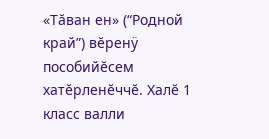«Тăван ен» (“Родной край”) вĕренÿ пособийĕсем хатĕрленĕччĕ. Халĕ 1 класс валли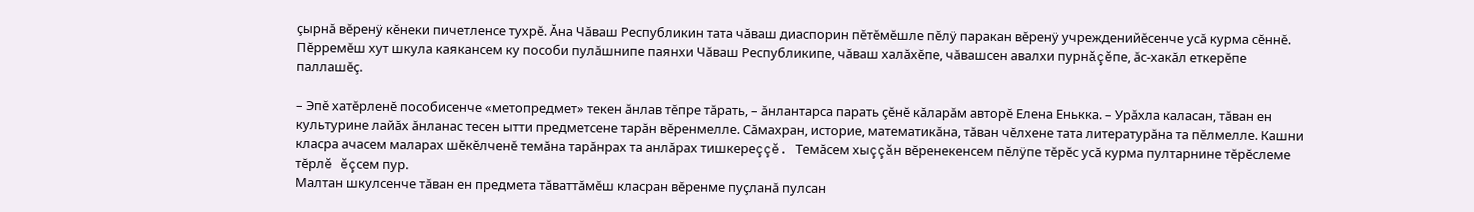çырнă вĕренÿ кĕнеки пичетленсе тухрĕ. Ăна Чăваш Республикин тата чăваш диаспорин пĕтĕмĕшле пĕлÿ паракан вĕренÿ учрежденийĕсенче усă курма сĕннĕ. Пĕрремĕш хут шкула каякансем ку пособи пулăшнипе паянхи Чăваш Республикипе, чăваш халăхĕпе, чăвашсен авалхи пурнăçĕпе, ăс-хакăл еткерĕпе паллашĕç.

– Эпĕ хатĕрленĕ пособисенче «метопредмет» текен ăнлав тĕпре тăрать, – ăнлантарса парать çĕнĕ кăларăм авторĕ Елена Енькка. – Урăхла каласан, тăван ен культурине лайăх ăнланас тесен ытти предметсене тарăн вĕренмелле. Сăмахран, историе, математикăна, тăван чĕлхене тата литературăна та пĕлмелле. Кашни класра ачасем маларах шĕкĕлченĕ темăна тарăнрах та анлăрах тишкереççĕ. Темăсем хыççăн вĕренекенсем пĕлÿпе тĕрĕс усă курма пултарнине тĕрĕслеме тĕрлĕ ĕçсем пур.
Малтан шкулсенче тăван ен предмета тăваттăмĕш класран вĕренме пуçланă пулсан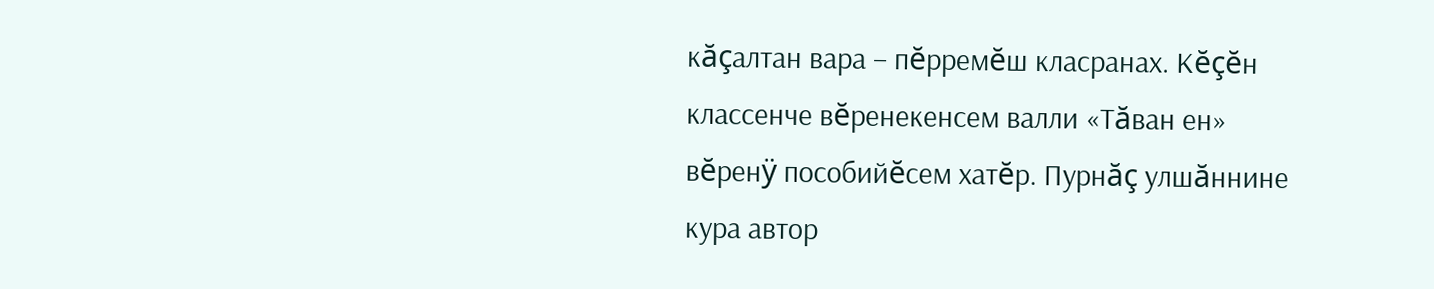кăçалтан вара – пĕрремĕш класранах. Кĕçĕн классенче вĕренекенсем валли «Тăван ен» вĕренÿ пособийĕсем хатĕр. Пурнăç улшăннине кура автор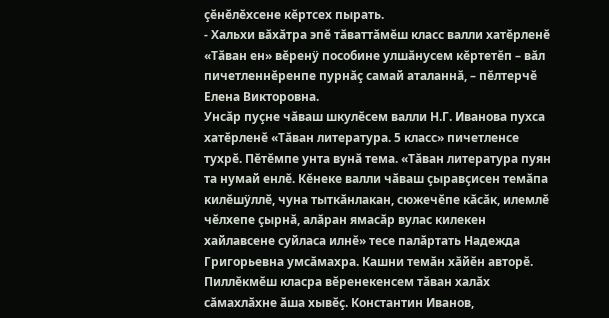çĕнĕлĕхсене кĕртсех пырать.
- Хальхи вăхăтра эпĕ тăваттăмĕш класс валли хатĕрленĕ «Тăван ен» вĕренÿ пособине улшăнусем кĕртетĕп – вăл пичетленнĕренпе пурнăç самай аталаннă, – пĕлтерчĕ Елена Викторовна.
Унсăр пуçне чăваш шкулĕсем валли Н.Г. Иванова пухса хатĕрленĕ «Тăван литература. 5 класс» пичетленсе тухрĕ. Пĕтĕмпе унта вунă тема. «Тăван литература пуян та нумай енлĕ. Кĕнеке валли чăваш çыравçисен темăпа килĕшÿллĕ, чуна тыткăнлакан, сюжечĕпе кăсăк, илемлĕ чĕлхепе çырнă, алăран ямасăр вулас килекен хайлавсене суйласа илнĕ» тесе палăртать Надежда Григорьевна умсăмахра. Кашни темăн хăйĕн авторĕ. Пиллĕкмĕш класра вĕренекенсем тăван халăх сăмахлăхне ăша хывĕç. Константин Иванов,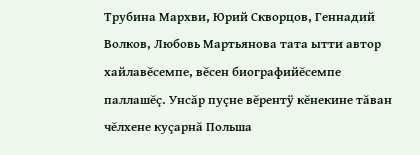Трубина Мархви, Юрий Скворцов, Геннадий Волков, Любовь Мартьянова тата ытти автор хайлавĕсемпе, вĕсен биографийĕсемпе паллашĕç. Унсăр пуçне вĕрентÿ кĕнекине тăван чĕлхене куçарнă Польша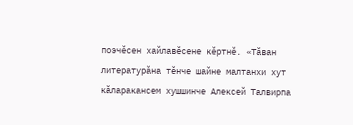поэчĕсен хайлавĕсене кĕртнĕ. «Тăван литературăна тĕнче шайне малтанхи хут кăларакансем хушшинче Алексей Талвирпа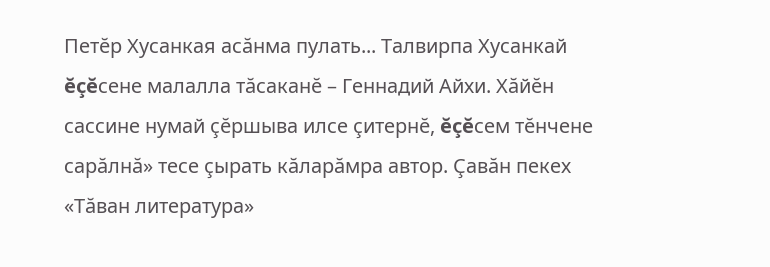Петĕр Хусанкая асăнма пулать... Талвирпа Хусанкай ĕçĕсене малалла тăсаканĕ – Геннадий Айхи. Хăйĕн сассине нумай çĕршыва илсе çитернĕ, ĕçĕсем тĕнчене сарăлнă» тесе çырать кăларăмра автор. Çавăн пекех «Тăван литература»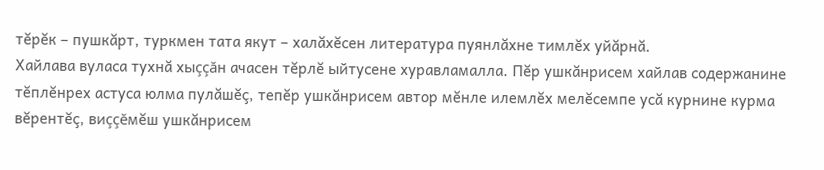тĕрĕк – пушкăрт, туркмен тата якут – халăхĕсен литература пуянлăхне тимлĕх уйăрнă.
Хайлава вуласа тухнă хыççăн ачасен тĕрлĕ ыйтусене хуравламалла. Пĕр ушкăнрисем хайлав содержанине тĕплĕнрех астуса юлма пулăшĕç, тепĕр ушкăнрисем автор мĕнле илемлĕх мелĕсемпе усă курнине курма вĕрентĕç, виççĕмĕш ушкăнрисем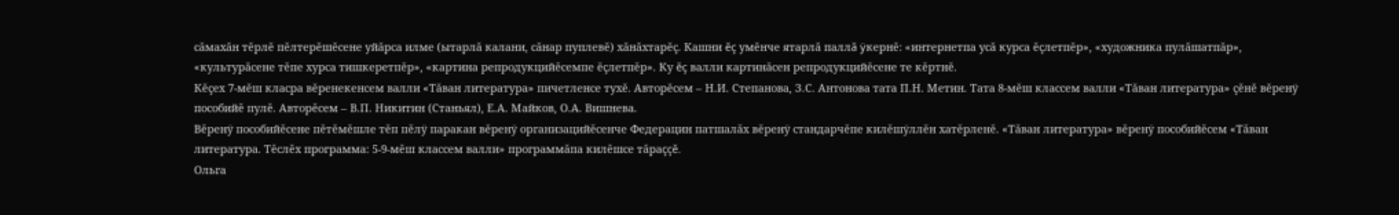сăмахăн тĕрлĕ пĕлтерĕшĕсене уйăрса илме (ытарлă калани, сăнар пуплевĕ) хăнăхтарĕç. Кашни ĕç умĕнче ятарлă паллă ÿкернĕ: «интернетпа усă курса ĕçлетпĕр», «художника пулăшатпăр», «культурăсене тĕпе хурса тишкеретпĕр», «картина репродукцийĕсемпе ĕçлетпĕр». Ку ĕç валли картинăсен репродукцийĕсене те кĕртнĕ.
Кĕçех 7-мĕш класра вĕренекенсем валли «Тăван литература» пичетленсе тухĕ. Авторĕсем – Н.И. Степанова, З.С. Антонова тата П.Н. Метин. Тата 8-мĕш классем валли «Тăван литература» çĕнĕ вĕренÿ пособийĕ пулĕ. Авторĕсем – В.П. Никитин (Станьял), Е.А. Майков, О.А. Вишнева.
Вĕренÿ пособийĕсене пĕтĕмĕшле тĕп пĕлÿ паракан вĕренÿ организацийĕсенче Федерацин патшалăх вĕренÿ стандарчĕпе килĕшÿллĕн хатĕрленĕ. «Тăван литература» вĕренÿ пособийĕсем «Тăван литература. Тĕслĕх программа: 5-9-мĕш классем валли» программăпа килĕшсе тăраççĕ.
Ольга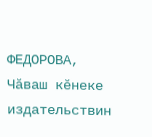ФЕДОРОВА,
Чăваш кĕнеке издательствин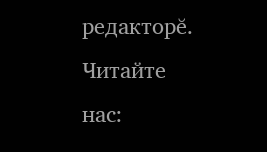редакторĕ.
Читайте нас: